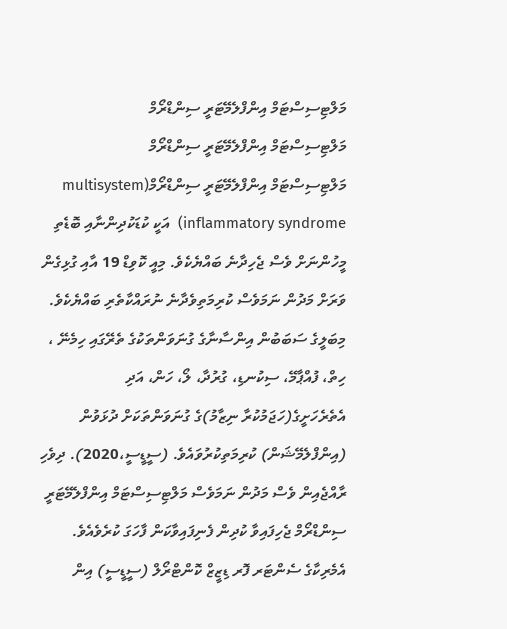މަލްޓިސިސްޓަމް އިންފްލެމޭޓަރީ ސިންޑްރޯމް
މަލްޓިސިސްޓަމް އިންފްލެމޭޓަރީ ސިންޑްރޯމް
މަލްޓިސިސްޓަމް އިންފްލެމޭޓަރީ ސިންޑްރޯމް(multisystem inflammatory syndrome)  އަކީ ކުޑަކުދިންނާއި ބޮޑެތި މީހުންނަށް ވެސް ޖެހިދާނެ ބައްޔެކެވެ. މިއީ ކޮވިޑް 19 އާއި ގުޅިގެން ވަރަށް މަދުން ނަމަވެސް ކުރިމަތިވެދާނެ ނުރައްކާތެރި ބައްޔެކެވެ. މިބަލީގެ ސަބަބުން އިންސާނާގެ ގުނަވަންތަކުގެ ތެރޭގައި ހިމެނޭ ، ހިތް، ފުއްޕާމޭ، ސިކުނޑި، ގުރުދާ، ލޯ، ހަން، އަދި އެތެރެހަށީގެ(ހަޖަމުކުރާ ނިޒާމު)ގެ ގުނަވަންތަކަށް ދުޅަވުން (އިންފްލެމޭޝަން) ކުރިމަތިކުރުވައެވެ. (ސީޑީސީ،2020). ދިވެހި ރާއްޖެއިން ވެސް މަދުން ނަމަވެސް މަލްޓިސިސްޓަމް އިންފްލެމޭޓަރީ ސިންޑްރޯމް ޖެހިފައިވާ ކުދިން ފެނިފައިވާކަން ފާހަގަ ކުރެވެއެވެ.
އެމެރިކާގެ ސެންޓަރ ފޮރ ޑިޒީޒް ކޮންޓްރޯލް (ސީޑީސީ) އިން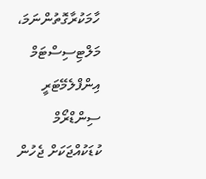ހާމަކުރާގޮތުންނަމަ، މަލްޓިސިސްޓަމް އިންފްލެމޭޓަރީ ސިންޑްރޯމް ކުޑަކުއްޖަކަށް ޖެހުން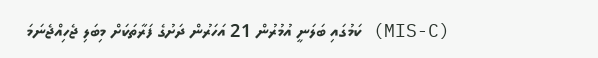(MIS-C) ކަމުގައި ބަލަނީ އުމުރުން 21 އަހަރުން ދަށުގެ ފަރާތަކަށް މިބަލި ޖެހިއްޖެނަމަ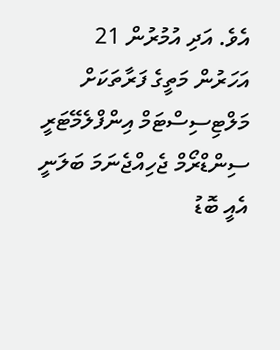އެވެ. އަދި އުމުރުން 21 އަހަރުން މަތީގެ ފަރާތަކަށް މަލްޓިސިސްޓަމް އިންފްލެމޭޓަރީ ސިންޑްރޯމް ޖެހިއްޖެނަމަ ބަލަނީ އެއީ ބޮޑު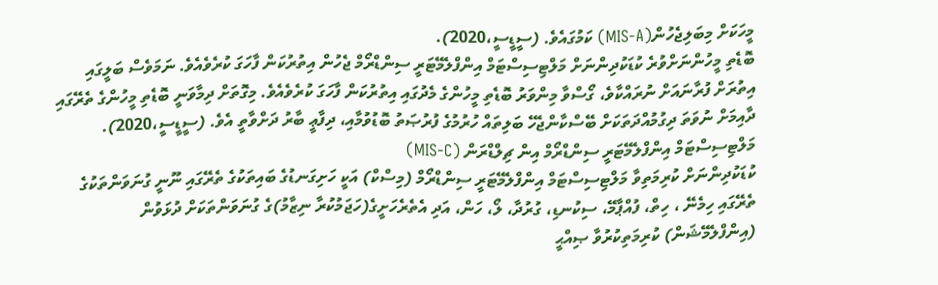މީހަކަށް މިބަލިޖެހުން(MIS-A) ކަމުގައެވެ. (ސީޑީސީ،2020).
ބޮޑެތި މީހުންނަށްވުރެ ކުޑަކުދިންނަށް މަލްޓިސިސްޓަމް އިންފްލެމޭޓަރީ ސިންޑްރޯމް ޖެހުން އިތުރުކަން ފާހަގަ ކުރެވެއެވެ. ނަމަވެސް ބަލީގައި އިތުރަށް ފުރާނައަށް ނުރައްކާވެ، ގޯސްވާ މިންވަރު ބޮޑެތި މީހުންގެ މެދުގައި އިތުރުކަން ފާހަގަ ކުރެވެއެވެ. މިގޮތަށް ދިމާވަނީ ބޮޑެތި މީހުންގެ ތެރޭގައި ދާއިމަށް ނުވަތަ ދިގުމުއްދަތަކަށް ބޭސްކާންޖެހޭ ބަލިތައް ހުރުމުގެ ފުރުޞަތު ބޮޑުވުމާއި، ދިފާޢީ ބާރު ދަށްވާތީ އެވެ. (ސީޑީސީ،2020).
މަލްޓިސިސްޓަމް އިންފްލެމޭޓަރީ ސިންޑްރޯމް އިން ޗިލްޑްރަން (MIS-C)
ކުޑަކުދިންނަށް ކުރިމަތިވާ މަލްޓިސިސްޓަމް އިންފްލެމޭޓަރީ ސިންޑްރޯމް (މިސްކް) އަކީ ހަށިގަނޑުގެ ބައިތަކުގެ ތެރޭގައި ނޫނީ ގުނަވަންތަކުގެ ތެރޭގައި ހިމެނޭ ، ހިތް، ފުއްޕާމޭ، ސިކުނޑި، ގުރުދާ، ލޯ، ހަން، އަދި އެތެރެހަށީގެ(ހަޖަމުކުރާ ނިޒާމު)ގެ ގުނަވަންތަކަށް ދުޅަވުން (އިންފްލެމޭޝަން) ކުރިމަތިކުރުވާ ޞިއްޙީ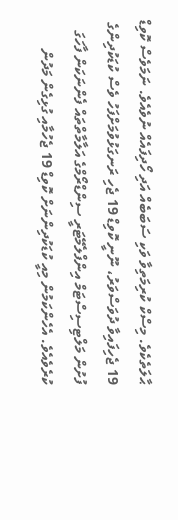ޙާލަތެކެވެ. މިސްކް ކުރިމަތިވާ ވަކި ސަބަބެއް އަދި ހޯދިފައެއް ނުވެއެވެ. ނަމަވެސް ކޮވިޑް 19 ޖެހިފައިވާ ދުވަސްވަރު، ނޫނީ ކޮވިޑް 19 ޖެހި ރަނގަޅުވުމަށްފަހު ވެސް ކުޑަކުދިންގެ ފުށުން މަލްޓިސިސްޓަމް އިންފްލެމޭޓަރީ ސިންޑްރޯމްގެ އަލާމާތްތައް ފެންނަކަން ފާހަގަ ކުރެވެއެވެ. އެހެންކަމުން މިއީ ކުޑަކުދިންނަށް ކޮވިޑް 19 ޖެހުމާއި ގުޅިގެން މަދުން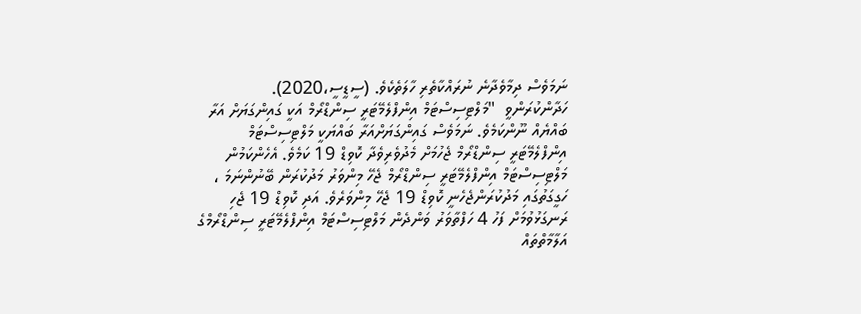ނަމަވެސް ދިމާވެދާނެ ނުރައްކާތެރި ހާލަތެކެވެ. (ސީޑީސީ،2020).
ހަދާންކުރަންވީ  "މަލްޓިސިސްޓަމް އިންފްލެމޭޓަރީ ސިންޑްރޯމް އަކީ ގައިންގަޔަށް އަރާ ބައްޔެއް ނޫންކަމެވެ. ނަމަވެސް ގައިންގަޔަށްއަރާ ބައްޔަކީ މަލްޓިސިސްޓަމް އިންފްލެމޭޓަރީ ސިންޑްރޯމް ޖެހުމަށް މެދުވެރިވެދާ ކޮވިޑް 19 ކަމެވެ. އެހެންކަމުން މަލްޓިސިސްޓަމް އިންފްލެމޭޓަރީ ސިންޑްރޯމް ޖެހޭ މިންވަރު މަދުކުރަން ބޭނުންނަމަ ، ހަގީގަތުގައި މަދުކުރަންޖެހެނީ ކޮވިޑް 19 ޖެހޭ މިންވަރެވެ. އަދި ކޮވިޑް 19 ޖެހި ރަނގަޅުވުމަށް ފަހު 4 ހަފްތާވަރު ވަންދެން މަލްޓިސިސްޓަމް އިންފްލެމޭޓަރީ ސިންޑްރޯމްގެ އަލާމާތްތައް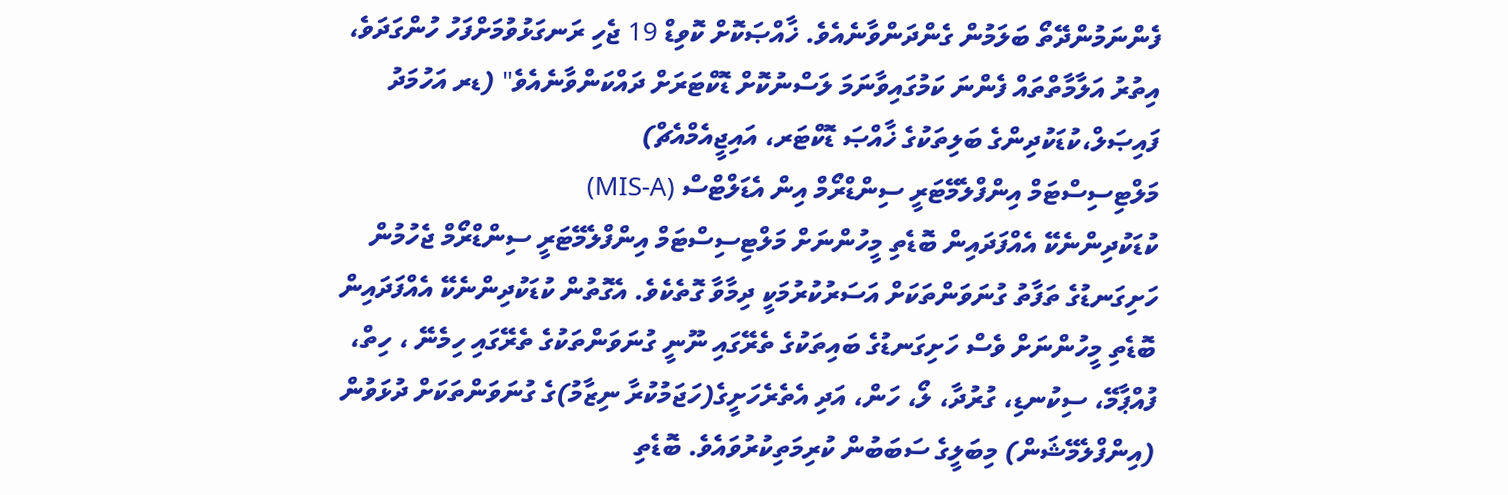ފެންނަމުންދޭތޯ ބަލަމުން ގެންދަންވާނެއެވެ. ޚާއްޞަކޮށް ކޮވިޑް 19 ޖެހި ރަނގަޅުވުމަށްފަހު ހުންގަދަވެ، އިތުރު އަލާމާތްތައް ފެންނަ ކަމުގައިވާނަމަ ލަސްނުކޮށް ޑޮކްޓަރަށް ދައްކަންވާނެއެވެ" (ޑރ އަހުމަދު ފައިޞަލް،ކުޑަކުދިންގެ ބަލިތަކުގެ ޚާއްޞަ ޑޮކްޓަރ، އައިޖީއެމްއެޗް)
މަލްޓިސިސްޓަމް އިންފްލެމޭޓަރީ ސިންޑްރޯމް އިން އެޑަލްޓްސް (MIS-A)
ކުޑަކުދިންނެކޭ އެއްފަދައިން ބޮޑެތި މީހުންނަށް މަލްޓިސިސްޓަމް އިންފްލެމޭޓަރީ ސިންޑްރޯމް ޖެހުމުން ހަށިގަނޑުގެ ތަފާތު ގުނަވަންތަކަށް އަސަރުކުރުމަކީ ދިމާވާ ގޮތެކެވެ. އެގޮތުން ކުޑަކުދިންނެކޭ އެއްފަދައިން ބޮޑެތި މީހުންނަށް ވެސް ހަށިގަނޑުގެ ބައިތަކުގެ ތެރޭގައި ނޫނީ ގުނަވަންތަކުގެ ތެރޭގައި ހިމެނޭ ، ހިތް، ފުއްޕާމޭ، ސިކުނޑި، ގުރުދާ، ލޯ، ހަން، އަދި އެތެރެހަށީގެ(ހަޖަމުކުރާ ނިޒާމު)ގެ ގުނަވަންތަކަށް ދުޅަވުން (އިންފްލެމޭޝަން) މިބަލީގެ ސަބަބުން ކުރިމަތިކުރުވައެވެ. ބޮޑެތި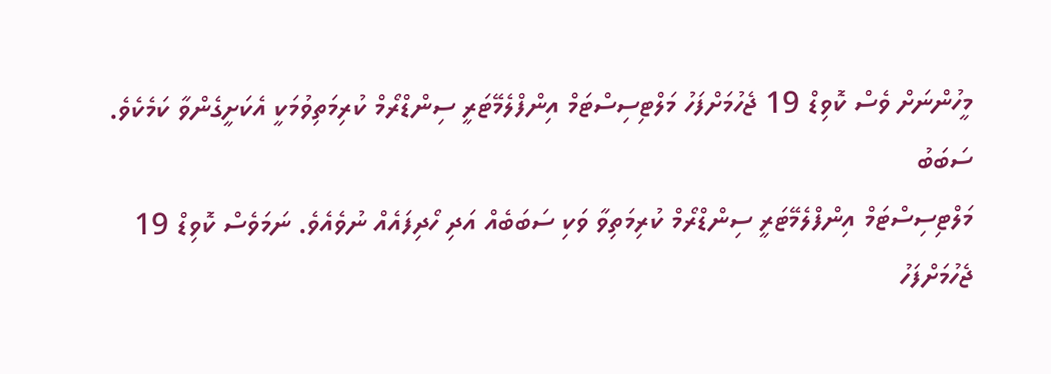މީހުންނަށް ވެސް ކޮވިޑް 19 ޖެހުމަށްފަހު މަލްޓިސިސްޓަމް އިންފްލެމޭޓަރީ ސިންޑްރޯމް ކުރިމަތިވުމަކީ އެކަށީގެންވާ ކަމެކެވެ.
ސަބަބު
މަލްޓިސިސްޓަމް އިންފްލެމޭޓަރީ ސިންޑްރޯމް ކުރިމަތިވާ ވަކި ސަބަބެއް އަދި ހޯދިފައެއް ނުވެއެވެ. ނަމަވެސް ކޮވިޑް 19 ޖެހުމަށްފަހު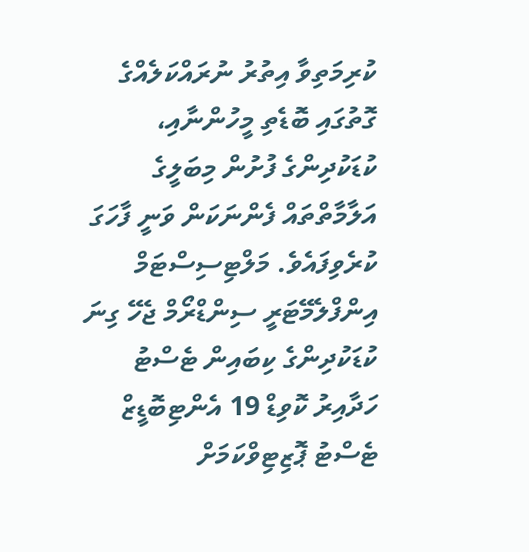ކުރިމަތިވާ އިތުރު ނުރައްކަލެއްގެ ގޮތުގައި ބޮޑެތި މީހުންނާއި، ކުޑަކުދިންގެ ފުށުން މިބަލީގެ އަލާމާތްތައް ފެންނަކަން ވަނީ ފާހަގަ ކުރެވިފައެވެ. މަލްޓިސިސްޓަމް އިންފްލެމޭޓަރީ ސިންޑްރޯމް ޖެހޭ ގިނަ ކުޑަކުދިންގެ ކިބައިން ޓެސްޓު ހަދާއިރު ކޮވިޑް 19 އެންޓިބޮޑީޒް ޓެސްޓު ޕޮޒިޓިވްކަމަށް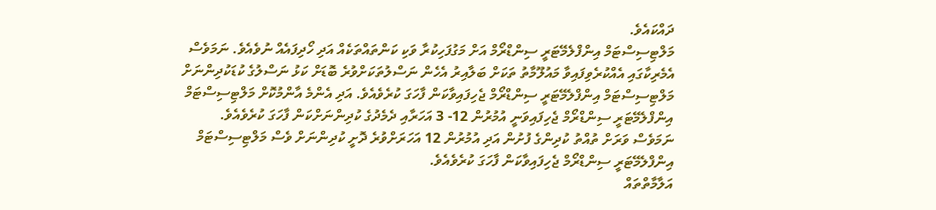ދައްކައެވެ.
މަލްޓިސިސްޓަމް އިންފްލެމޭޓަރީ ސިންޑްރޯމް އަށް މަގުފަހިކުރާ ވަކި ކަންތައްތަކެއް އަދި ހޯދިފައެއް ނުވެއެވެ. ނަމަވެސް އެމެރިކާގައި އެއްކުރެވިފައިވާ މައުލޫމާތު ތަކަށް ބަލާއިރު އެހެން ނަސްލުތަކަށްވުރެ ބޮޑަށް ކަޅު ނަސްލުގެ ކުޑަކުދިންނަށް މަލްޓިސިސްޓަމް އިންފްލެމޭޓަރީ ސިންޑްރޯމް ޖެހިފައިވާކަން ފާހަގަ ކުރެވެއެވެ. އަދި އެންމެ އާންމުކޮށް މަލްޓިސިސްޓަމް އިންފްލެމޭޓަރީ ސިންޑްރޯމް ޖެހިފައިވަނީ އުމުރުން 12- 3 އަހަރާއި ދެމެދުގެ ކުދިންނަށްކަން ފާހަގަ ކުރެވެއެވެ. ނަމަވެސް ވަރަށް ތުއްތު ކުދިންގެ ފުށުން އަދި އުމުރުން 12 އަހަރަށްވުރެ ދޮށީ ކުދިންނަށް ވެސް މަލްޓިސިސްޓަމް އިންފްލެމޭޓަރީ ސިންޑްރޯމް ޖެހިފައިވާކަން ފާހަގަ ކުރެވެއެވެ.
އަލާމާތްތައް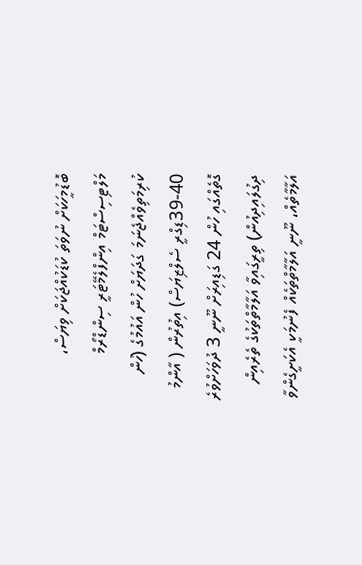ބޮޑުމީހަކަށް ނުވަތަ ކުޑަކުއްޖަކަށް ވިޔަސް، މަލްޓިސިސްޓަމް އިންފްލެމޭޓަރީ ސިންޑްރޯމް ކުރިމަތިވެއްޖެނަމަ ގަދަޔަށް ހުން އައުމުގެ (ހުން 40-39ޑިގްރީ ސެލްޒިޔަސް) އިތުރުން ( އާންމު ގޮތެއްގައި ހުން 24 ގަޑިއިރަށް ނޫނީ 3 ދުވަހަށްވުރެ ދިގުލައިދިއުން) ތިރީގައިވާ އަލާމާތްތަކުގެ ތެރެއިން އަލާމާތެއް، ނޫނީ އަލާމާތްތަކެއް ފެނުމަކީ އެކަށީގެންވާ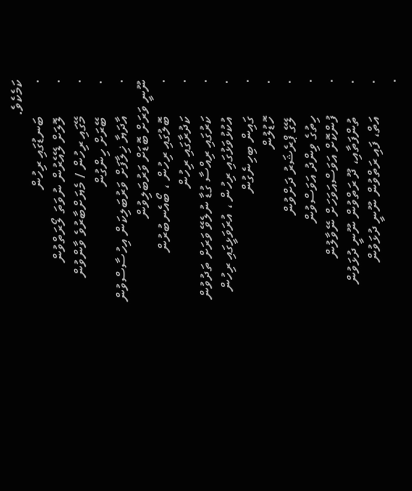ކަމެކެވެ.
·         ބަނޑުގައި ރިހުން
·         ލޮލަށް ލޭއެރުން ނުވަތަ ލޯރަތްވުން
·         މޭގައި ރިހުން / މެޔަށްބާރުވެ ވާންވުން
·         ބޭރަށް ހިންގުން
·         އާދަޔާ ޚިލާފަށް ވަރުބަލިކަން އިހުސާސްވުން ނޫނީ ވަރަށް ބޮޑަށް ވަރުބަލިވުން
·         ބޮލުގައި ރިހުން ، ބޯއެނބުރުން
·         ކަދުރާގައި ރިހުން
·         ކަރުގައި ރިއްސާ ގުޑާ ނުލެވޭ ވަރަށް ތަދުވުން
·         އުކުޅުވަޅުގައި ރިހުން ، އުރަވަޅީގައި ރިހުން
·         ގައިން ބިހިނެގުން
·         ހޮޑުލުން
·         ލޭގެ ޕްރެޝަރު ދަށްވުން
·         ހިތުގެ ވިންދު އަވަސްވުން
·         ފުންކޮށް އަވަސްއަވަހަށް ނޭވާލުން
·         ތުންފަތާއި، ދޫ ރަތްވުން ނޫނީ ދުޅަވުން
·         އަތް، ފައި ރަތްވުން ނޫނީ ދުޅަވުން
·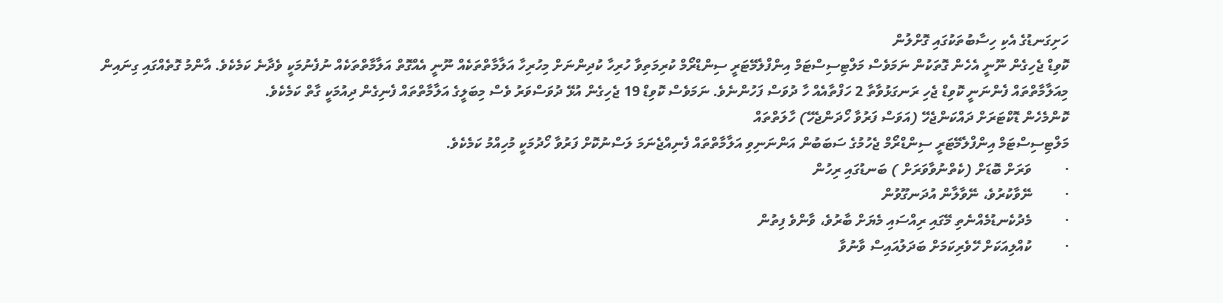ހަށިގަނޑުގެ އެކި ހިސާބުތަކުގައި ގޮށްލުން
ކޮވިޑް ޖެހިގެން ނޫނީ އެހެން ގޮތަކުން ނަމަވެސް މަލްޓިސިސްޓަމް އިންފްލެމޭޓަރީ ސިންޑްރޯމް ކުރިމަތިވާ ހުރިހާ ކުދިންނަށް މިހުރިހާ އަލާމާތްތަކެއް ނޫނީ އެއްގޮތް އަލާމާތްތަކެއް ނުފެނުމަކީ ވެދާނެ ކަމެކެވެ. އާންމު ގޮތެއްގައި ގިނައިން މިއަލާމާތްތައް ފެންނަނީ ކޮވިޑް ޖެހި ރަނގަޅުވާތާ 2 ހަފްތާއެއް ހާ ދުވަސް ފަހުންނެވެ. ނަމަވެސް ކޮވިޑް 19 ޖެހިގެން އުޅޭ ދުވަސްވަރު ވެސް މިބަލީގެ އަލާމާތްތައް ފެނިގެން ދިއުމަކީ ގާތް ކަމެކެވެ.
ކޮންމެހެން ޑޮކްޓަރަށް ދައްކަންޖެހޭ (އަވަސް ފަރުވާ ހޯދަންޖެހޭ) ހާލަތްތައް
މަލްޓިސިސްޓަމް އިންފްލެމޭޓަރީ ސިންޑްރޯމް ޖެހުމުގެ ސަބަބުން އަންނަނިވި އަލާމާތްތައް ފެނިއްޖެނަމަ ލަސްނުކޮށް ފަރުވާ ހޯދުމަކީ މުހިއްމު ކަމެކެވެ.
·         ވަރަށް ބޮޑަށް (ކެތްނުވާވަރަށް ) ބަނޑުގައި ރިހުން
·         ނޭވާކުރުވެ، ނޭވާލާން އުދަނގޫވުން
·         މެދުކެނޑުމެއްނެތި މޭގައި ރިއްސައި މެޔަށް ބާރުވެ، ވާންވެ ފިތުން
·         ކުއްލިއަކަށް ހޭވެރިކަމަށް ބަދަލުއައިސް ވާނުވާ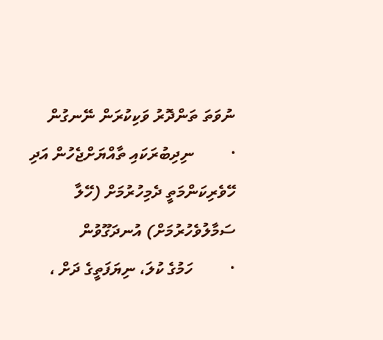ނުވަތަ ތަންދޮރު ވަކިކުރަން ނޭނގުން
·         ނިދިބުރަކައި ތާއްޔަށްޖެހުން އަދި ހޭވެރިކަންމަތީ ދެމިހުރުމަށް (ހޭލާ ސަމާލުވެހުރުމަށް) އުނދަގޫވުން
·         ހަމުގެ ކުލަ، ނިޔަފަތީގެ ދަށް ،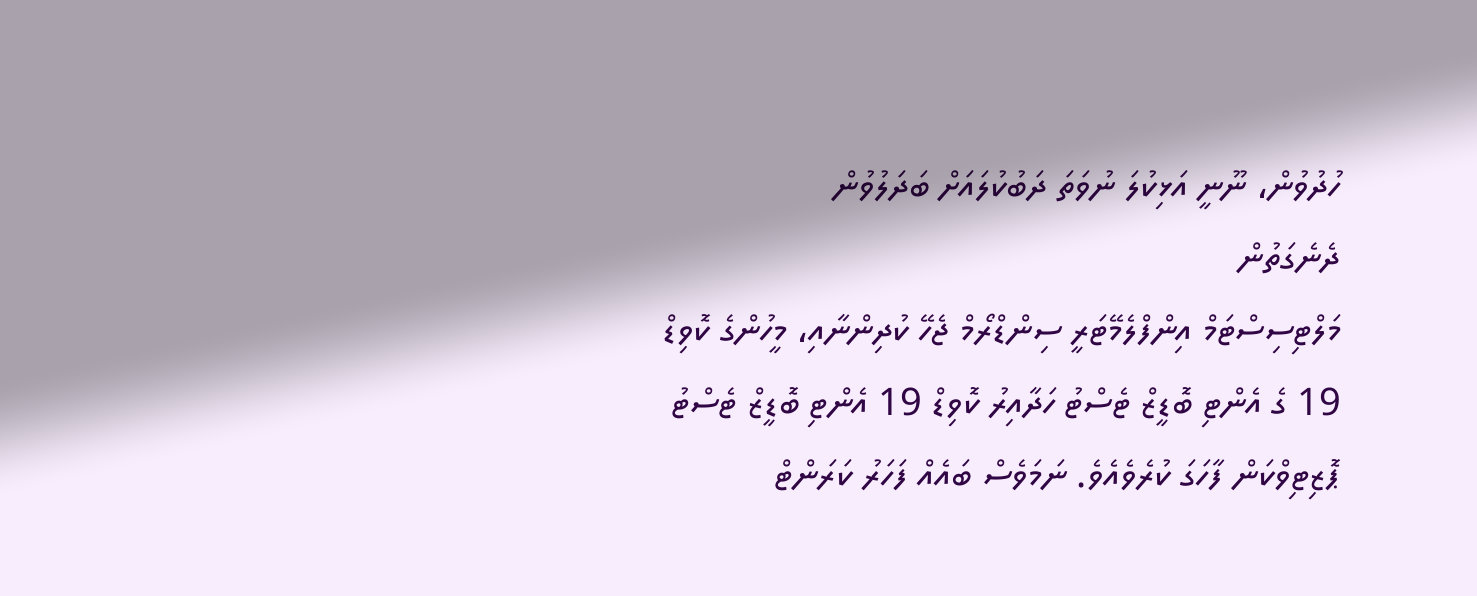ހުދުވުން، ނޫނީ އަޅިކުލަ ނުވަތަ ދަބުކުލައަށް ބަދަލުވުން
ދެނެގަތުން
މަލްޓިސިސްޓަމް އިންފްލެމޭޓަރީ ސިންޑްރޯމް ޖެހޭ ކުދިންނާއި، މީހުންގެ ކޮވިޑް 19 ގެ އެންޓި ބޮޑީޒް ޓެސްޓު ހަދާއިރު ކޮވިޑް 19 އެންޓި ބޮޑީޒް ޓެސްޓު ޕޮޒިޓިވްކަން ފާހަގަ ކުރެވެއެވެ. ނަމަވެސް ބައެއް ފަހަރު ކަރަންޓް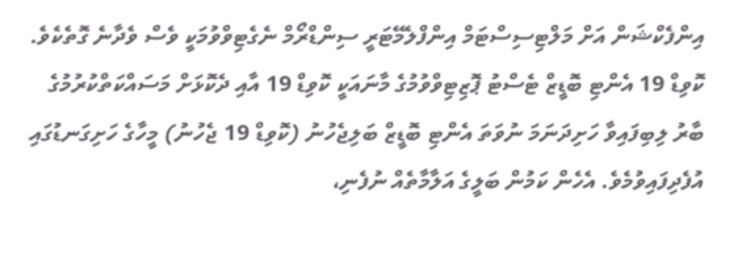އިންފެކްޝަން އަށް މަލްޓިސިސްޓަމް އިންފްލެމޭޓަރީ ސިންޑްރޯމް ނެގެޓިވްވުމަކީ ވެސް ވެދާނެ ގޮތެކެވެ.
ކޮވިޑް 19 އެންޓި ބޮޑީޒް ޓެސްޓު ޕޮޒިޓިވްވުމުގެ މާނައަކީ ކޮވިޑް 19 އާއި ދެކޮޅަށް މަސައްކަތްކުރުމުގެ ބާރު ލިބިފައިވާ ހަށިދަނަމަ ނުވަތަ އެންޓި ބޮޑީޒް ބަލިޖެހުނު (ކޮވިޑް 19 ޖެހުނު) މީހާގެ ހަށިގަނޑުގައި އުފެދިފައިވުމެވެ. އެހެން ކަމުން ބަލީގެ އަލާމާތެއް ނުފެނި،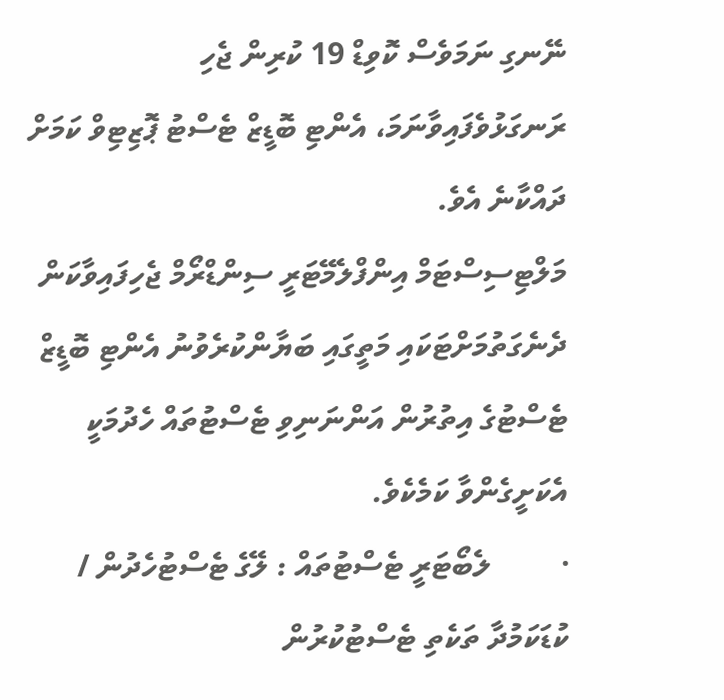ނޭނގި ނަމަވެސް ކޮވިޑް 19 ކުރިން ޖެހި ރަނގަޅުވެފައިވާނަމަ، އެންޓި ބޮޑީޒް ޓެސްޓު ޕޮޒިޓިވް ކަމަށް ދައްކާނެ އެވެ.
މަލްޓިސިސްޓަމް އިންފްލެމޭޓަރީ ސިންޑްރޯމް ޖެހިފައިވާކަން ދެނެގަތުމަށްޓަކައި މަތީގައި ބަޔާންކުރެވުނު އެންޓި ބޮޑީޒް ޓެސްޓުގެ އިތުރުން އަންނަނިވި ޓެސްޓުތައް ހެދުމަކީ އެކަށީގެންވާ ކަމެކެވެ.
·         ލެބޯޓަރީ ޓެސްޓުތައް : ލޭގެ ޓެސްޓުހެދުން / ކުޑަކަމުދާ ތަކެތި ޓެސްޓުކުރުން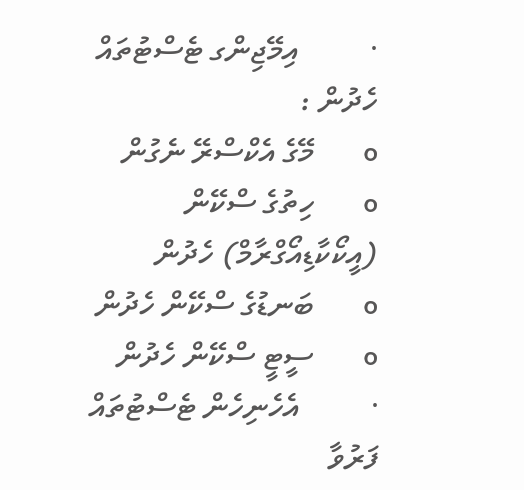·         އިމޭޖިންގ ޓެސްޓުތައް ހެދުން :
o       މޭގެ އެކްސްރޭ ނެގުން
o       ހިތުގެ ސްކޭން (އީކޯކާޑިއޯގްރާމް) ހެދުން
o       ބަނޑުގެ ސްކޭން ހެދުން
o       ސީޓީ ސްކޭން ހެދުން
·         އެހެނިހެން ޓެސްޓުތައް
ފަރުވާ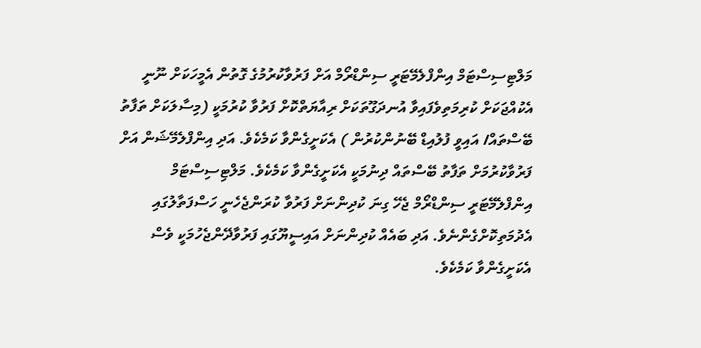މަލްޓިސިސްޓަމް އިންފްލެމޭޓަރީ ސިންޑްރޯމް އަށް ފަރުވާކުރުމުގެ ގޮތުން އެމީހަކަށް ނޫނީ އެކުއްޖަކަށް ކުރިމަތިވެފައިވާ އުނދަގޫތަކަށް ރިއާޔަތްކޮށް ފަރުވާ ކުރުމަކީ (މިސާލަކަށް ތަފާތު ބޭސްތައް/ އައިވީ ފުލުއިޑް ބޭނުންކުރުން ) އެކަށީގެންވާ ކަމެކެވެ. އަދި އިންފްލެމޭޝަން އަށް ފަރުވާކުރުމަށް ތަފާތު ބޭސްތައް ދިނުމަކީ އެކަށީގެންވާ ކަމެކެވެ. މަލްޓިސިސްޓަމް އިންފްލެމޭޓަރީ ސިންޑްރޯމް ޖެހޭ ގިނަ ކުދިންނަށް ފަރުވާ ކުރަންޖެހެނީ ހަސްފަތާލުގައި އެދުމަތިކޮށްގެންނެވެ. އަދި ބައެއް ކުދިންނަށް އައިސީޔޫގައި ފަރުވާދޭންޖެހުމަކީ ވެސް އެކަށީގެންވާ ކަމެކެވެ.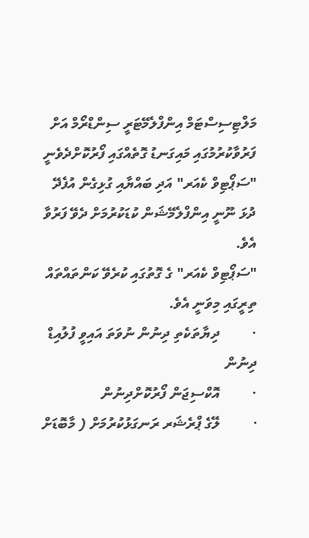މަލްޓިސިސްޓަމް އިންފްލެމޭޓަރީ ސިންޑްރޯމް އަށް ފަރުވާކުރުމުގައި މައިގަނޑު ގޮތެއްގައި ފޯރުކޮށްދެވެނީ "ސަޕޯޓިވް ކެއަރ" އަދި ބައްޔާއި ގުޅިގެން އުފެދޭ ދުޅަ ނޫނީ އިންފްލެމޭޝަން ކުޑަކުރުމަށް ދެވޭ ފަރުވާ އެވެ.
"ސަޕޯޓިވް ކެއަރ" ގެ ގޮތުގައި ކުރެވޭ ކަންތައްތައް ތިރީގައި މިވަނީ އެވެ.
·         ދިޔާތަކެތި ދިނުން ނުވަތަ އައިވީ ފުލުއިޑް ދިނުން
·         އޮކްސިޖަން ފޯރުކޮށްދިނުން
·         ލޭގެ ޕްރެޝަރ ރަނގަޅުކުރުމަށް ( މާބޮޑަށް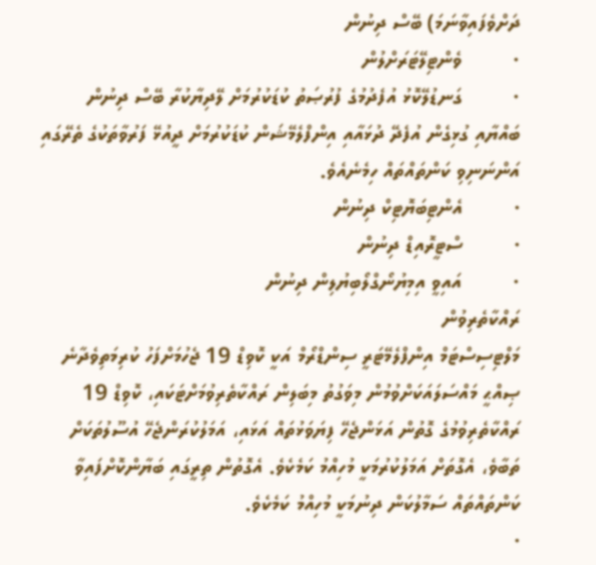ދަށްވެފައިވާނަމަ) ބޭސް ދިނުން
·         ވެންޓިލޭޓަރަށްލުން
·         ގަނޑުލޭކޮޅު އުފެދުމުގެ ފުރުޞަތު ކުޑަކުރުމަށް ލޭދިޔާކުރާ ބޭސް ދިނުން
ބައްޔާއި ގުޅިގެން އުފެދޭ ދުޅައާއި އިންފްލެމޭޝަން ކުޑަކުރުމަށް ދީއުޅޭ ފަރުވާތަކުގެ ތެރޭގައި އަންނަނިވި ކަންތައްތައް ހިމެނެއެވެ.
·         އެންޓިބަޔޮޓިކް ދިނުން
·         ސްޓީރޮއިޑް ދިނުން
·         އައިވީ އިމިޔުނޯގްލޯބިޔުލިން ދިނުން
ރައްކާތެރިވުން
މަލްޓިސިސްޓަމް އިންފްލެމޭޓަރީ ސިންޑްރޯމް އަކީ ކޮވިޑް 19 ޖެހުމަށްފަހު ކުރިމަތިވެދާނެ ޞިއްޙީ މައްސަލައަކަށްވުމުން މިވަގުތު މިބަލިން ރައްކާތެރިވުމަށްޓަކައި، ކޮވިޑް 19 ރައްކާތެރިވުމުގެ ގޮތުން އަޅަންޖެހޭ ފިޔަވަޅުތައް އަޅައި، އަމަލުކުރަންޖެހޭ އުސޫލުތަކަށް ތަބާވެ، އެގޮތަށް އަމަލުކުރުމަކީ މުހިއްމު ކަމެކެވެ. އެގޮތުން ތިރީގައި ބަޔާންކޮށްފައިވާ ކަންތައްތައް ސަމާލުކަން ދިނުމަކީ މުހިއްމު ކަމެކެވެ.
·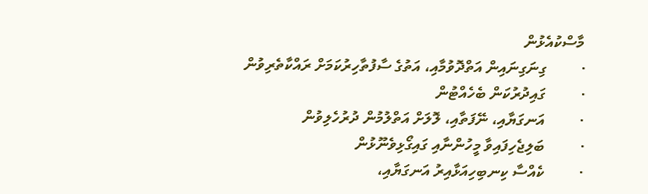މާސްކުއެޅުން
·         ގިނަގިނައިން އަތްދޮވުމާއި، އަތުގެ ސާފުތާހިރުކަމަށް ރައްކާތެރިވުން
·         ގައިދުރުކަން ބެހެއްޓުން
·         އަނގަޔާއި، ނޭފަތާއި، ލޮލަށް އަތްލުމުން ދުރުހެލިވުން
·         ބަލިޖެހިފައިވާ މީހުންނާއި ގައިގޯޅިވެނޫޅުން
·         ކެއްސާ ކިނބިހިއަޅާއިރު އަނގަޔާއި،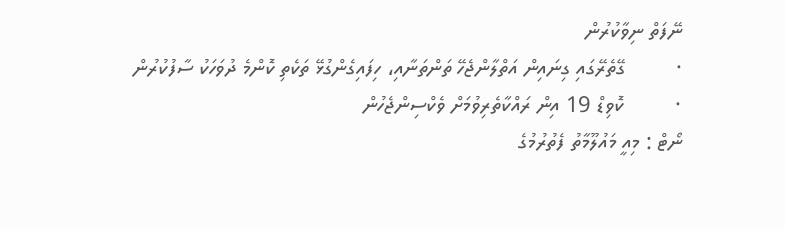ނޭފަތް ނިވާކުރުން
·         ގޭތެރޭގައި ގިނައިން އަތްލާންޖެހޭ ތަންތަނާއި، ހިފައިގެންގުޅޭ ތަކެތި ކޮންމެ ދުވަހަކު ސާފުކުރުން
·         ކޮވިޑް 19 އިން ރައްކާތެރިވުމަށް ވެކްސިންޖެހުން
ނޯޓް : މިއީ މައުލޫމާތު ފެތުރުމުގެ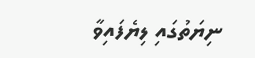ނިޔަތުގައި ލިޔެފައިވާ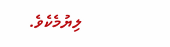ލިޔުމެކެވެ.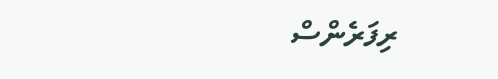ރިފަރެންސް